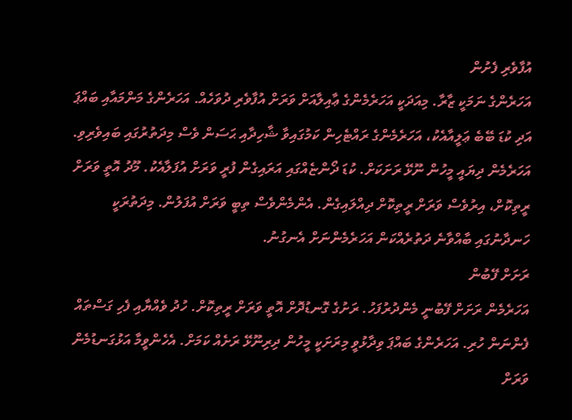އުފާވެރި ފެށުން
އަހަރެންގެ ނަމަކީ ޒާރާ. މިއަދަކީ އަހަރެމެންގެ ޢާއިލާއަށް ވަރަށް އުފާވެރި ދުވަހެއް. އަހަރެންގެ މަންމައާއި ބައްޕަ އަދި ކުޑަ ބޭބެ ޢަލީއާއެކު، އަހަރެމެންގެ ރައްޓެހިން ކަމުގައިވާ ޝާހިދާއި ޙަސަން ވެސް މިދަތުރުގައި ބައިވެރިވި. އަހަރެމެން ދިޔައީ މީހުން ނޫޅޭ ރަށަކަށް. ކުޑަ ދޯންޏެއްގައި އަރައިގެން ފުރީ ވަރަށް އުފަލާއެކު. މޫދު އޮތީ ވަރަށް ރީތިކޮށް، އިރުވެސް ވަރަށް ރީތިކޮށް ދިއްލައިގެން. އެންމެންވެސް ތިބީ ވަރަށް އުފަލުން. މިދަތުރަކީ ހަނދާނުގައި ބާއްވާނެ ދަތުރެއްކަން އަހަރެމެންނަށް އެނގުނު.
ރަށަށް ފޭބުން
އަހަރެމެން ރަށަށް ފޭބުނީ މެންދުރުފަހު. ރަށުގެ ގޮނޑުދޮށް އޮތީ ވަރަށް ރީތިކޮށް. ހުދު ވެއްޔާއި ފެހި ގަސްތައް ފެންނަން ހުރި. އަހަރެންގެ ބައްޕަ ވިދާޅުވީ މިރަށަކީ މީހުން ދިރިނޫޅޭ ރަށެއް ކަމަށް. އެހެންވީމާ އަޅުގަނޑުމެން ވަރަށް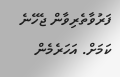ފަރުވާތެރިވާން ޖެހޭނެ ކަމަށް. އަހަރެމެން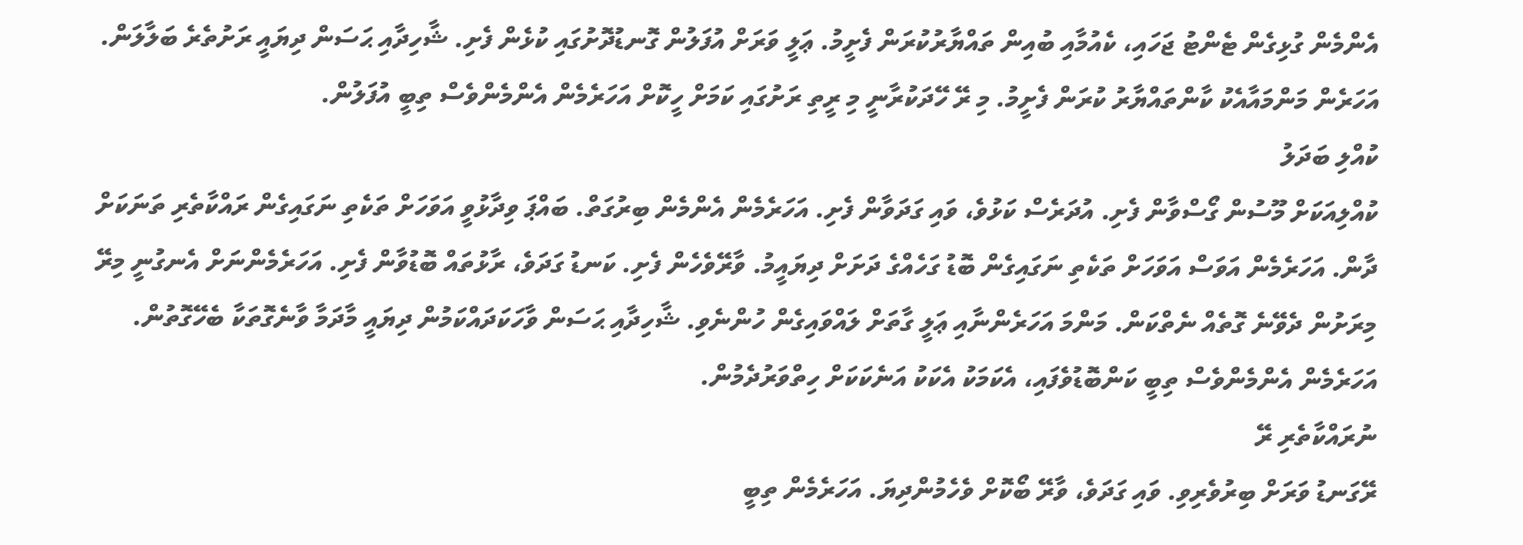އެންމެން ގުޅިގެން ޓެންޓު ޖަހައި، ކެއުމާއި ބުއިން ތައްޔާރުކުރަން ފެށީމު. ޢަލީ ވަރަށް އުފަލުން ގޮނޑުދޮށުގައި ކުޅެން ފެށި. ޝާހިދާއި ޙަސަން ދިޔައީ ރަށުތެރެ ބަލާލަން. އަހަރެން މަންމައާއެކު ކާންތައްޔާރު ކުރަން ފެށީމު. މި ރޭ ހޭދަކުރާނީ މި ރީތި ރަށުގައި ކަމަށް ހީކޮށް އަހަރެމެން އެންމެންވެސް ތިބީ އުފަލުން.
ކުއްލި ބަދަލު
ކުއްލިއަކަށް މޫސުން ގޯސްވާން ފެށި. އުދަރެސް ކަޅުވެ، ވައި ގަދަވާން ފެށި. އަހަރެމެން އެންމެން ބިރުގަތް. ބައްޕަ ވިދާޅުވީ އަވަހަށް ތަކެތި ނަގައިގެން ރައްކާތެރި ތަނަކަށް ދާން. އަހަރެމެން އަވަސް އަވަހަށް ތަކެތި ނަގައިގެން ބޮޑު ގަހެއްގެ ދަށަށް ދިޔައީމު. ވާރޭވެހެން ފެށި. ކަނޑު ގަދަވެ، ރާޅުތައް ބޮޑުވާން ފެށި. އަހަރެމެންނަށް އެނގުނީ މިރޭ މިރަށުން ދެވޭނެ ގޮތެއް ނެތްކަން. މަންމަ އަހަރެންނާއި ޢަލީ ގާތަށް ލައްވައިގެން ހުންނެވި. ޝާހިދާއި ޙަސަން ވާހަކަދައްކަމުން ދިޔައީ މާދަމާ ވާނެގޮތަކާ ބެހޭގޮތުން. އަހަރެމެން އެންމެންވެސް ތިބީ ކަންބޮޑުވެފައި، އެކަމަކު އެކަކު އަނެކަކަށް ހިތްވަރުދެމުން.
ނުރައްކާތެރި ރޭ
ރޭގަނޑު ވަރަށް ބިރުވެރިވި. ވައި ގަދަވެ، ވާރޭ ބޯކޮށް ވެހެމުންދިޔަ. އަހަރެމެން ތިބީ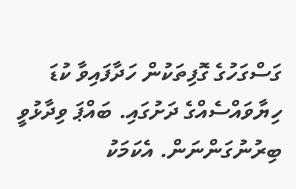ގަސްގަހުގެ ގޮފިތަކުން ހަދާފައިވާ ކުޑަ ހިޔާވައްސެއްގެ ދަށުގައި. ބައްޕަ ވިދާޅުވީ ބިރުނުގަންނަން. އެކަމަކު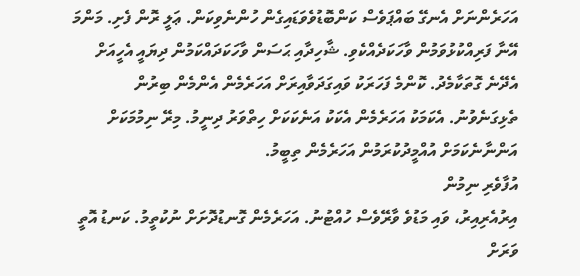އަހަރެންނަށް އެނގޭ ބައްޕަވެސް ކަންބޮޑުވެވަޑައިގެން ހުންނެވިކަން. ޢަލީ ރޮން ފެށި. މަންމަ އޭނާ ފަރިއްކުޅުވަމުން ވާހަކަދެއްކެވި. ޝާހިދާއި ޙަސަން ވާހަކަދައްކަމުން ދިޔައީ އެހީއަށް އެދޭނެ ގޮތަކާމެދު. ކޮންމެ ފަހަރަކު ވައިގަދަވާއިރަށް އަހަރެމެން އެންމެން ބިރުން ތެޅިގަނެވުނު. އެކަމަކު އަހަރެމެން އެކަކު އަނެކަކަށް ހިތްވަރު ދިނީމު. މިރޭ ނިމުމަކަށް އަންނާނެކަމަށް އުއްމީދުކުރަމުން އަހަރެމެން ތިބީމު.
އުފާވެރި ނިމުން
އިރުއެރިއިރު، ވައި މަޑުވެ ވާރޭވެސް ހުއްޓުނު. އަހަރެމެން ގޮނޑުދޮށަށް ނުކުތީމު. ކަނޑު އޮތީ ވަރަށް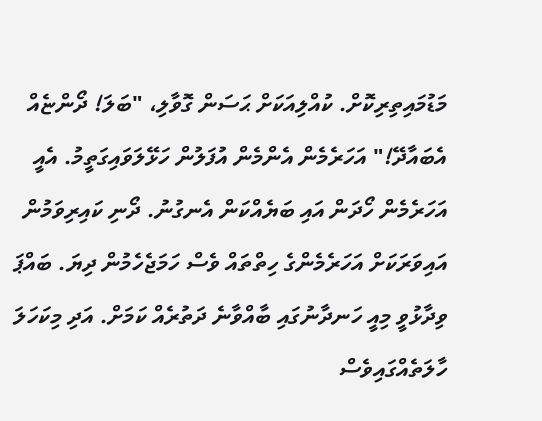މަޑުމައިތިރިކޮށް. ކުއްލިއަކަށް ޙަސަން ގޮވާލި، "ބަލަ! ދޯންޏެއް އެބައާދޭ!" އަހަރެމެން އެންމެން އުފަލުން ހަޅޭލަވައިގަތީމު. އެއީ އަހަރެމެން ހޯދަން އައި ބަޔެއްކަން އެނގުނު. ދޯނި ކައިރިވަމުން އައިވަރަކަށް އަހަރެމެންގެ ހިތްތައް ވެސް ހަމަޖެހެމުން ދިޔަ. ބައްޕަ ވިދާޅުވީ މިއީ ހަނދާނުގައި ބާއްވާނެ ދަތުރެއް ކަމަށް. އަދި މިކަހަލަ ހާލަތެއްގައިވެސް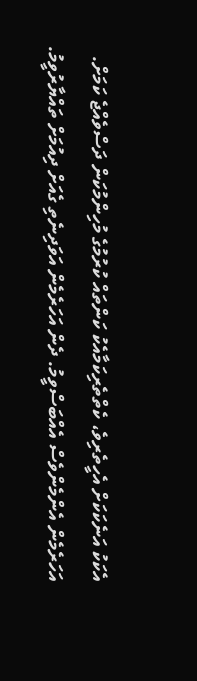އެކަކު އަނެކަކަށް އެހީތެރިވެ، ކެތްތެރިކަމާއެކު ކަންތައް ކުރުމުގެ މުހިންމުކަން ދަސްވެއްޖެ ކަމަށް. އަހަރެމެން އެންމެންވެސް އެއްބަސްވީމު. ދެން އަހަރެމެން އަވަދިނެތި ގެއަށް ދިއުމަށް ތައްޔާރުވީމު.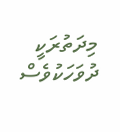މިދަތުރަކީ ދުވަހަކުވެސް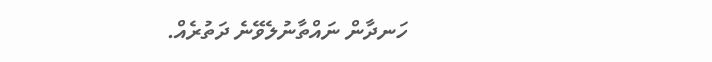ހަނދާން ނައްތާނުލެވޭނެ ދަތުރެއް.